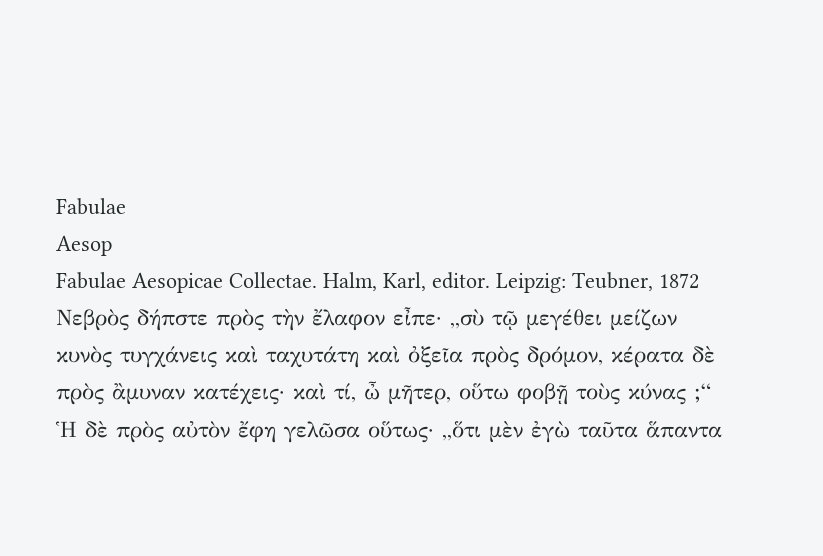Fabulae
Aesop
Fabulae Aesopicae Collectae. Halm, Karl, editor. Leipzig: Teubner, 1872
Νεβρὸς δήπστε πρὸς τὴν ἔλαφον εἶπε· ,,σὺ τῷ μεγέθει μείζων κυνὸς τυγχάνεις καὶ ταχυτάτη καὶ ὀξεῖα πρὸς δρόμον, κέρατα δὲ πρὸς ἂμυναν κατέχεις· καὶ τί, ὦ μῆτερ, οὕτω φοβῇ τοὺς κύνας ;“ Ἡ δὲ πρὸς αὐτὸν ἔφη γελῶσα οὕτως· ,,ὅτι μὲν ἐγὼ ταῦτα ἅπαντα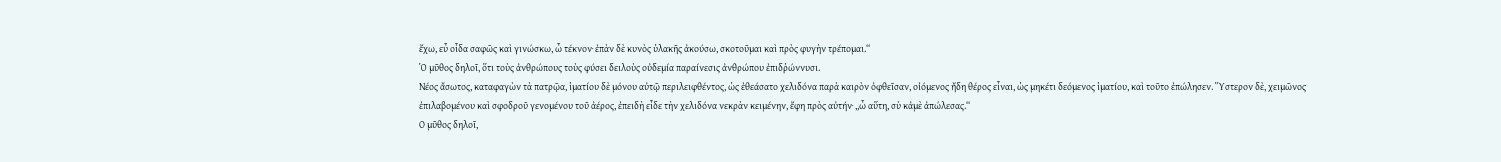ἔχω, εὖ οἶδα σαφῶς καὶ γινώσκω, ὦ τέκνον· ἐπὰν δὲ κυνὸς ὑλακῆς ἀκούσω, σκοτοῦμαι καὶ πρὸς φυγὴν τρέπομαι.“
Ὁ μῦθος δηλοῖ, ὅτι τοὺς ἀνθρώπους τοὺς φύσει δειλοὺς οὐδεμία παραίνεσις ἀνθρώπου ἐπιδῥώννυσι.
Nέος ἄσωτος, καταφαγὼν τὰ πατρῷα, ἱματίου δὲ μόνου αὐτῷ περιλειφθέντος, ὡς ἐθεάσατο χελιδόνα παρὰ καιρὸν ὀφθεῖσαν, οἰόμενος ἤδη θέρος εἶναι, ὡς μηκέτι δεόμενος ἱματίου, καὶ τοῦτο ἐπώλησεν. Ὕστερον δὲ, χειμῶνος ἐπιλαβομένου καὶ σφοδροῦ γενομένου τοῦ ἀέρος, ἐπειδὴ εἶδε τὴν χελιδόνα νεκρὰν κειμένην, ἔφη πρὸς αὐτήν· ,,ὦ αὕτη, σὺ κἀμὲ ἀπώλεσας.“
Ο μῦθος δηλοῖ,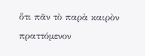ὅτι πᾶν τὸ παρὰ καιρὸν πραττόμενον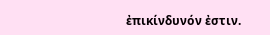ἐπικίνδυνόν ἐστιν.